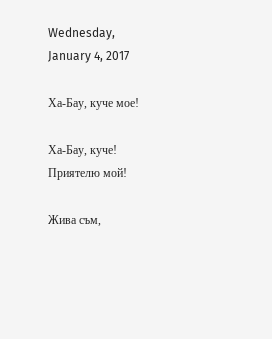Wednesday, January 4, 2017

Ха-Бау, куче мое!

Ха-Бау, куче!
Приятелю мой!

Жива съм,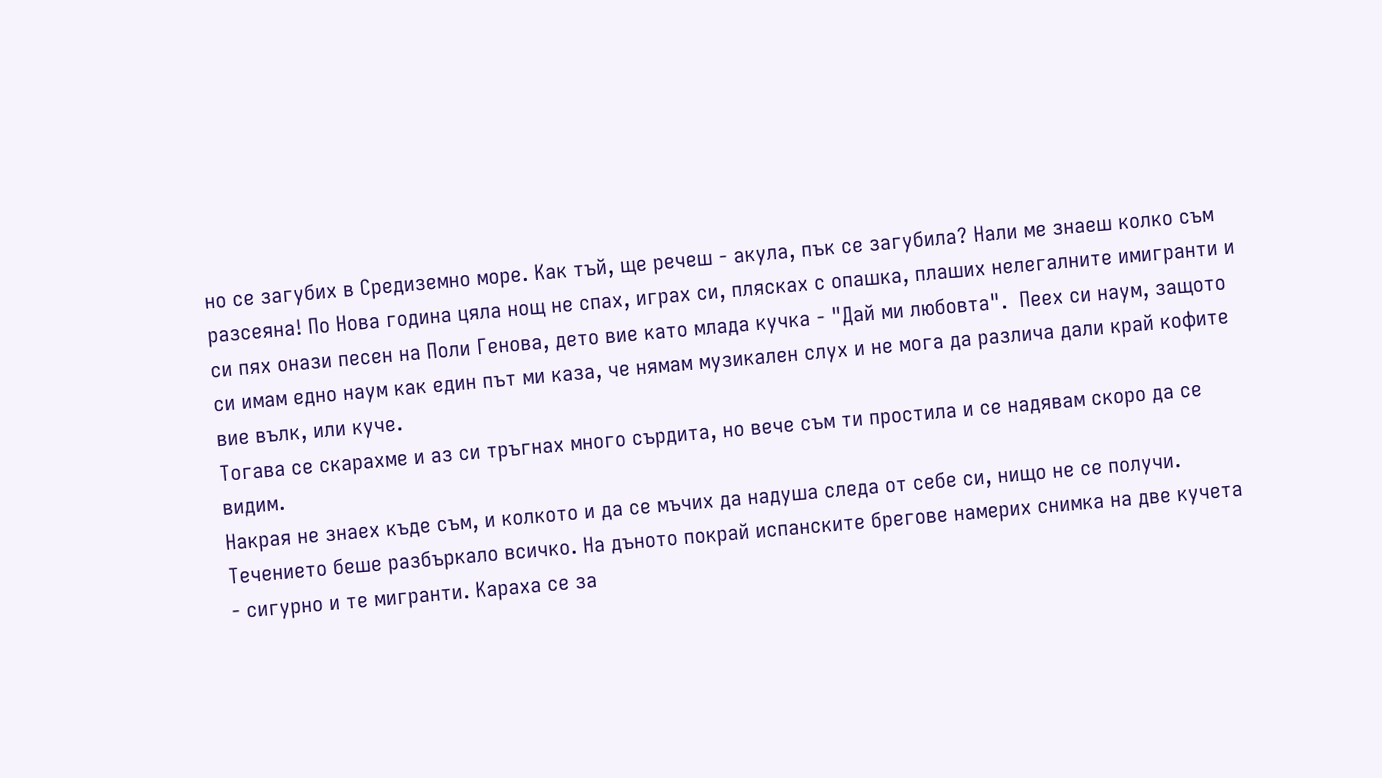но се загубих в Средиземно море. Как тъй, ще речеш - акула, пък се загубила? Нали ме знаеш колко съм разсеяна! По Нова година цяла нощ не спах, играх си, плясках с опашка, плаших нелегалните имигранти и си пях онази песен на Поли Генова, дето вие като млада кучка - "Дай ми любовта".  Пеех си наум, защото си имам едно наум как един път ми каза, че нямам музикален слух и не мога да различа дали край кофите вие вълк, или куче.
Тогава се скарахме и аз си тръгнах много сърдита, но вече съм ти простила и се надявам скоро да се видим.
Накрая не знаех къде съм, и колкото и да се мъчих да надуша следа от себе си, нищо не се получи. Течението беше разбъркало всичко. На дъното покрай испанските брегове намерих снимка на две кучета - сигурно и те мигранти. Караха се за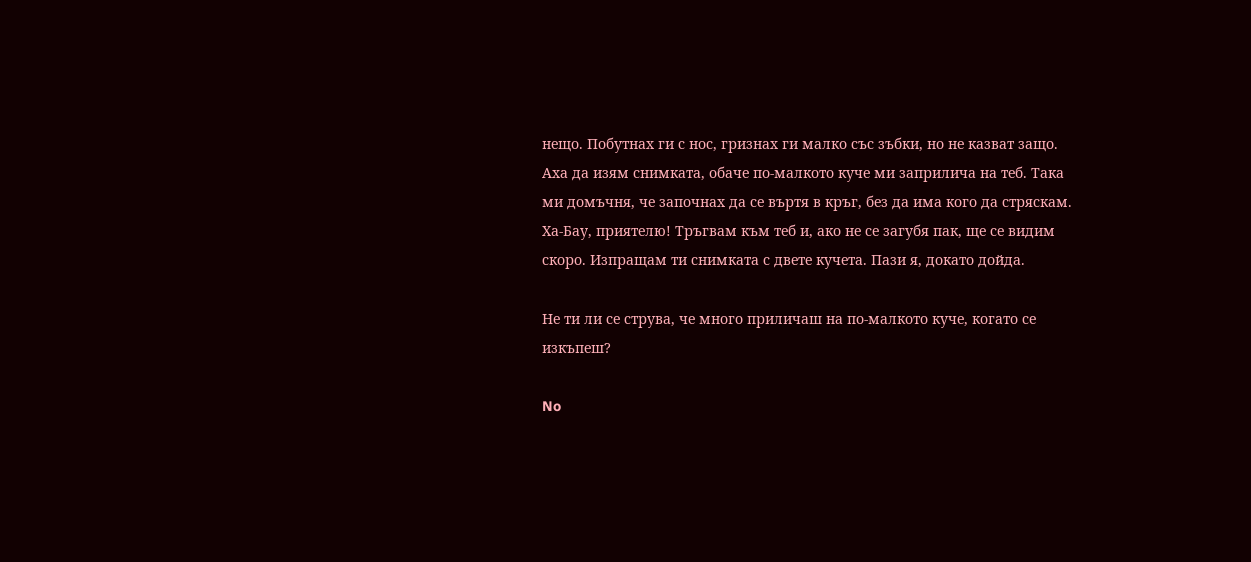нещо. Побутнах ги с нос, гризнах ги малко със зъбки, но не казват защо. Аха да изям снимката, обаче по-малкото куче ми заприлича на теб. Така ми домъчня, че започнах да се въртя в кръг, без да има кого да стряскам.
Ха-Бау, приятелю! Тръгвам към теб и, ако не се загубя пак, ще се видим скоро. Изпращам ти снимката с двете кучета. Пази я, докато дойда.

Не ти ли се струва, че много приличаш на по-малкото куче, когато се изкъпеш?

No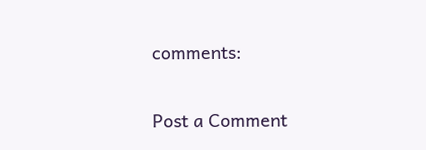comments:

Post a Comment